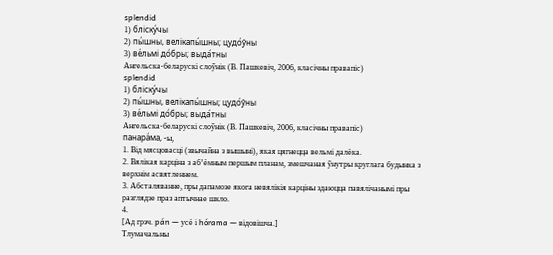splendid
1) бліску́чы
2) пы́шны, велікапы́шны; цудо́ўны
3) ве́льмі до́бры; выда́тны
Ангельска-беларускі слоўнік (В. Пашкевіч, 2006, класічны правапіс)
splendid
1) бліску́чы
2) пы́шны, велікапы́шны; цудо́ўны
3) ве́льмі до́бры; выда́тны
Ангельска-беларускі слоўнік (В. Пашкевіч, 2006, класічны правапіс)
панара́ма, ‑ы,
1. Від мясцовасці (звычайна з вышыні), якая цягнецца вельмі далёка.
2. Вялікая карціна з аб’ёмным першым планам, змешчаная ўнутры круглага будынка з верхнім асвятленнем.
3. Абсталяванне, пры дапамозе якога невялікія карціны здаюцца павялічанымі пры разглядзе праз аптычнае шкло.
4.
[Ад грэч. pán — усё і hórama — відовішча.]
Тлумачальны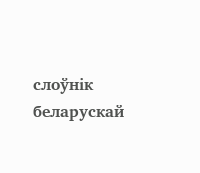слоўнік беларускай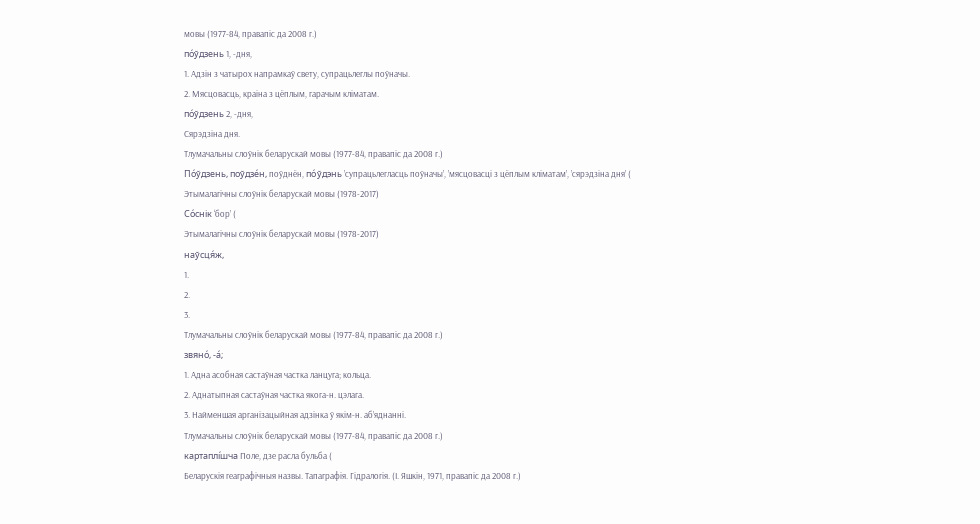мовы (1977-84, правапіс да 2008 г.)
по́ўдзень 1, ‑дня,
1. Адзін з чатырох напрамкаў свету, супрацьлеглы поўначы.
2. Мясцовасць, краіна з цёплым, гарачым кліматам.
по́ўдзень 2, ‑дня,
Сярэдзіна дня.
Тлумачальны слоўнік беларускай мовы (1977-84, правапіс да 2008 г.)
По́ўдзень, поўдзе́н, поўднён, по́ўдэнь ’супрацьлегласць поўначы’, ’мясцовасці з цёплым кліматам’, ’сярэдзіна дня’ (
Этымалагічны слоўнік беларускай мовы (1978-2017)
Со́снік ‘бор’ (
Этымалагічны слоўнік беларускай мовы (1978-2017)
наўсця́ж,
1.
2.
3.
Тлумачальны слоўнік беларускай мовы (1977-84, правапіс да 2008 г.)
звяно́, ‑а́;
1. Адна асобная састаўная частка ланцуга; кольца.
2. Аднатыпная састаўная частка якога‑н. цэлага.
3. Найменшая арганізацыйная адзінка ў якім‑н. аб’яднанні.
Тлумачальны слоўнік беларускай мовы (1977-84, правапіс да 2008 г.)
картаплі́шча Поле, дзе расла бульба (
Беларускія геаграфічныя назвы. Тапаграфія. Гідралогія. (І. Яшкін, 1971, правапіс да 2008 г.)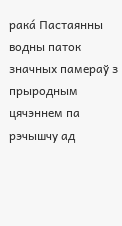рака́ Пастаянны водны паток значных памераў з прыродным цячэннем па рэчышчу ад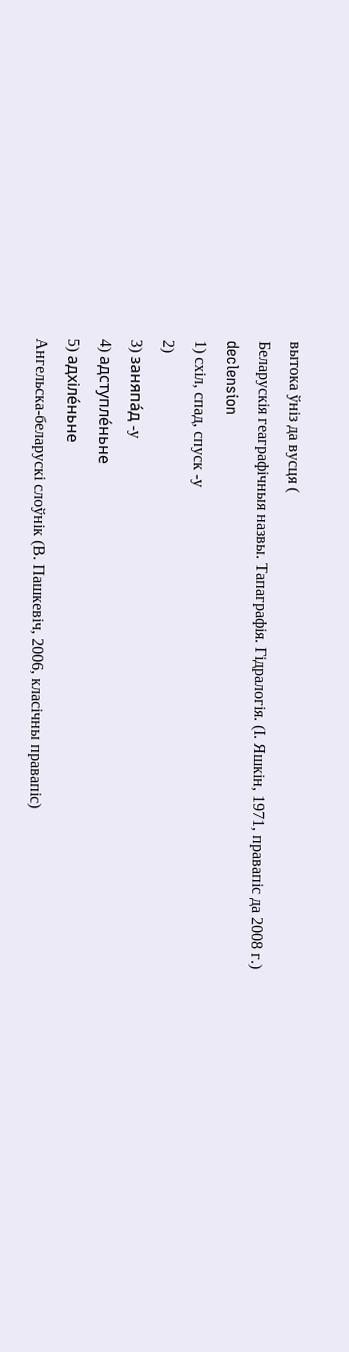вытока ўніз да вусця (
Беларускія геаграфічныя назвы. Тапаграфія. Гідралогія. (І. Яшкін, 1971, правапіс да 2008 г.)
declension
1) схіл, спад, спуск -у
2)
3) заняпа́д -у
4) адступле́ньне
5) адхіле́ньне
Ангельска-беларускі слоўнік (В. Пашкевіч, 2006, класічны правапіс)